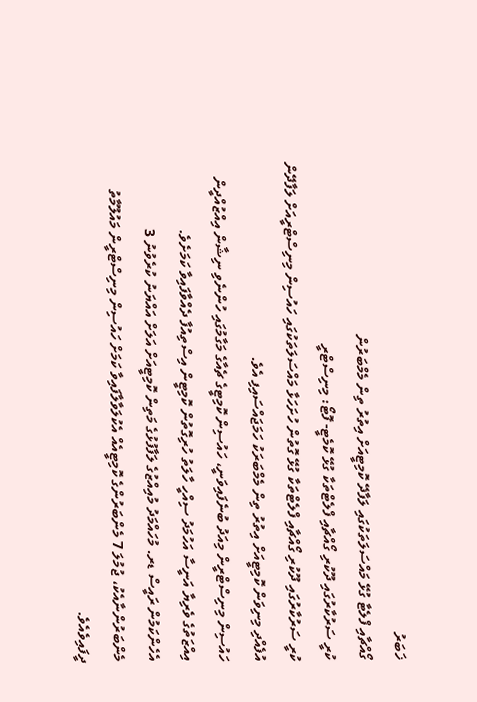ޚަބަރު
ގޯއްޗާއި ފްލެޓާ ގުޅޭ މައްސަލަތަކުގައި ލަފާދޭ ކޮމިޓީއަށް އިތުރު ތިން މެމްބަރުން
ކުރީ ސަރުކާރުގައި ދޫކުރި ގޯއްޗާއި ފްލެޓްތަކާ ގުޅޭ ކޮމެޓީ- ފޮޓޯ: މިނިސްޓްރީ
ކުރީ ސަރުކާރުގައި ދޫކުރި ގޯއްޗާއި ފްލެޓްތަކާ ގުޅޭ ގޮތުން ހުށަހަޅާ މައްސަލަތަކުގައި ހައުސިން މިނިސްޓްރީއަށް ލަފާދޭން އުފެއްދި މިނިވަން ކޮމިޓީއަށް އިތުރު ތިން މެމްބަރަކު ހަމަޖައްސައިފި އެވެ.
ހައުސިން މިނިސްޓްރީން މިއަދު ބުނެފައިވަނީ، ހައުސިން ކޮމިޓީގެ ޗެއާގެ މަގާމުގައި ހުންނެވި ނިޝާން އިއްޒުއްދީން އިއްޒަތުގެ ވެރިޔާ އަނީސާ އަހުމަދު ސިއްހީ ހާލަތު ހުރިގޮތުން ކޮމިޓީން އިސްތިއުފާ ދެއްވާފައިވާ ކަމަށެވެ.
އެހެންކަމުން ރައީސް ޑރ. މުހައްމަދު މުއިއްޒުގެ ލަފާފުޅުގެ މަތިން ކޮމިޓީއަށް އަލަށް އައްޔަނު ކުރެވުނު 3 މެންބަރުންނާއެކު، ޖުމުލަ 7 މެންބަރުންގެ ކޮމިޓީއެއް އެކުލަވާލާފައިވާ ކަމަށް ހައުސިން މިނިސްޓްރީން މައުލޫމާތު ދީފައިވެއެވެ.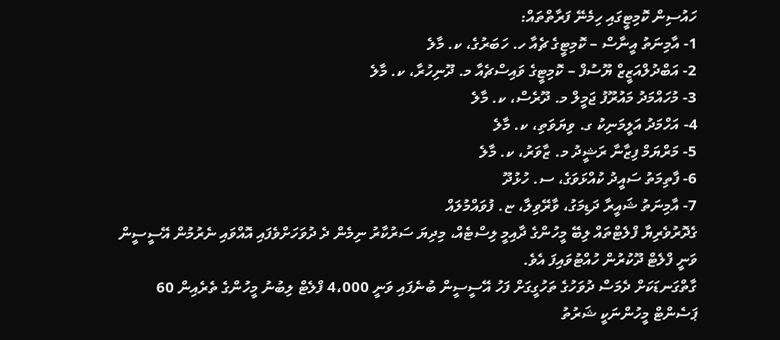ހައުސިން ކޮމިޓީގައި ހިމެނޭ ފަރާތްތައް:
1- އާމިނަތު އީނާސް – ކޮމިޓީގެ ޗެއާ ހ. ހަބަރުގެ، ކ. މާލެ
2- އަބްދުލްއަޒީޒް ޔޫސުފް – ކޮމިޓީގެ ވައިސްޗެއާ މ. ދޫނިހުރާ، ކ. މާލެ
3- މުހައްމަދު މައުރޫފު ޖަމީލް މ. ދޫރެސް، ކ. މާލެ
4- އަހްމަދު އަލީމަނިކު ގ. ވިޔަވަތި، ކ. މާލެ
5- މަރްޔަމް ފިޒާނާ ރަޝީދު މ. ޒާވަރު، ކ. މާލެ
6- ފާތިމަތު ސައީދު ކުއްޅަވަގެ، ސ. ހުޅުދޫ
7- އާމިނަތު ޝައީރާ ދަޑިމަގު، ވާރޭވިލާ، ޏ. ފުވައްމުލައް
ގެދޮރުވެރިޔާ ފްލެޓްތައް ލިބޭ މީހުންގެ ދާއިމީ ލިސްޓެއް، މިދިޔަ ސަރުކާރު ނިމެން ދެ ދުވަހަށްވެފައި އޮއްވައި ނެރުމުން އޭސީސީން ވަނީ ފްލެޓް ދޫކުރުން ހުއްޓުވައިފަ އެވެ.
ގާތްގަނޑަކަށް ދެމަސް ދުވަހުގެ ތަހުގީގަށް ފަހު އޭސީސީން ބުނެފައި ވަނީ 4،000 ފްލެޓް ލިބުނު މީހުންގެ ތެރެއިން 60 ޕަސެންޓް މީހުންނަކީ ޝަރުތު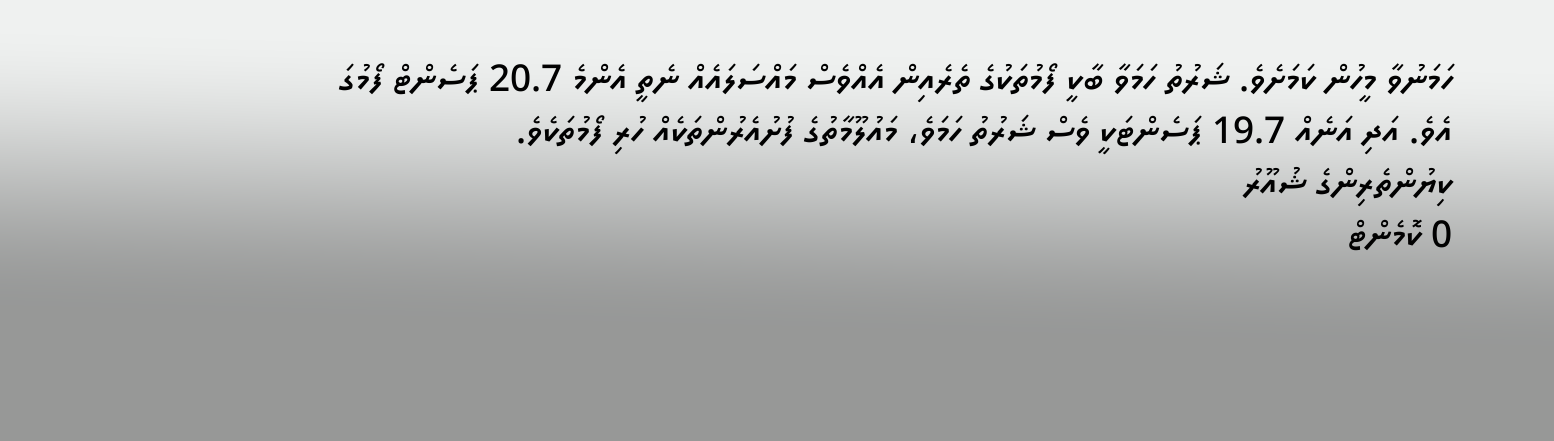ހަމަނުވާ މީހުން ކަމަށެވެ. ޝަރުތު ހަމަވާ ބާކީ ފޯމުތަކުގެ ތެރެއިން އެއްވެސް މައްސަލައެއް ނެތީ އެންމެ 20.7 ޕަސެންޓް ފޯމުގަ އެވެ. އަދި އަނެއް 19.7 ޕަސެންޓަކީ ވެސް ޝަރުތު ހަމަވެ، މައުލޫމާތުގެ ފުށުއެރުންތަކެއް ހުރި ފޯމުތަކެވެ.
ކިޔުންތެރިންގެ ޝުއޫރު
0 ކޮމެންޓް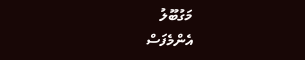މަގުބޫލު
އެންމެފަސް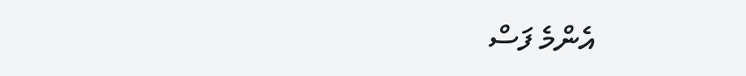އެންމެ ފަސް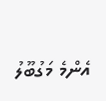އެންމެ މަގުބޫލު